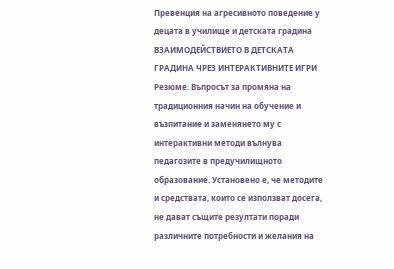Превенция на агресивното поведение у децата в училище и детската градина
ВЗАИМОДЕЙСТВИЕТО В ДЕТСКАТА ГРАДИНА ЧРЕЗ ИНТЕРАКТИВНИТЕ ИГРИ
Резюме. Въпросът за промяна на традиционния начин на обучение и възпитание и заменянето му с интерактивни методи вълнува педагозите в предучилищното образование. Установено е, че методите и средствата, които се използват досега, не дават същите резултати поради различните потребности и желания на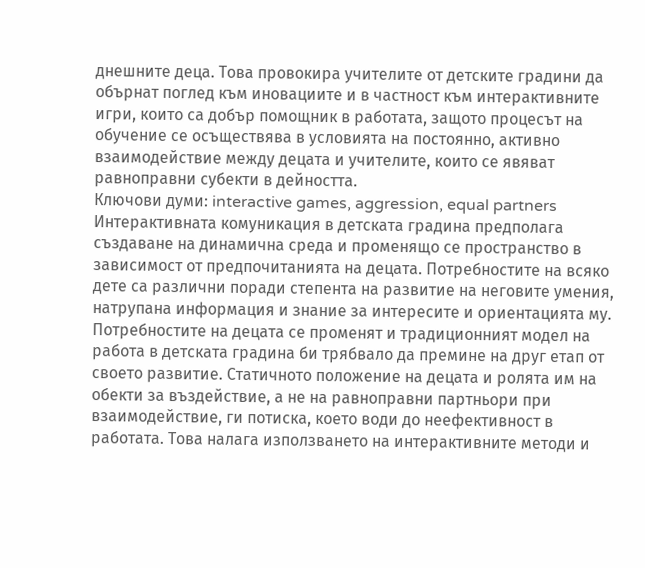днешните деца. Това провокира учителите от детските градини да обърнат поглед към иновациите и в частност към интерактивните игри, които са добър помощник в работата, защото процесът на обучение се осъществява в условията на постоянно, активно взаимодействие между децата и учителите, които се явяват равноправни субекти в дейността.
Ключови думи: interactive games, aggression, equal partners
Интерактивната комуникация в детската градина предполага създаване на динамична среда и променящо се пространство в зависимост от предпочитанията на децата. Потребностите на всяко дете са различни поради степента на развитие на неговите умения, натрупана информация и знание за интересите и ориентацията му.
Потребностите на децата се променят и традиционният модел на работа в детската градина би трябвало да премине на друг етап от своето развитие. Статичното положение на децата и ролята им на обекти за въздействие, а не на равноправни партньори при взаимодействие, ги потиска, което води до неефективност в работата. Това налага използването на интерактивните методи и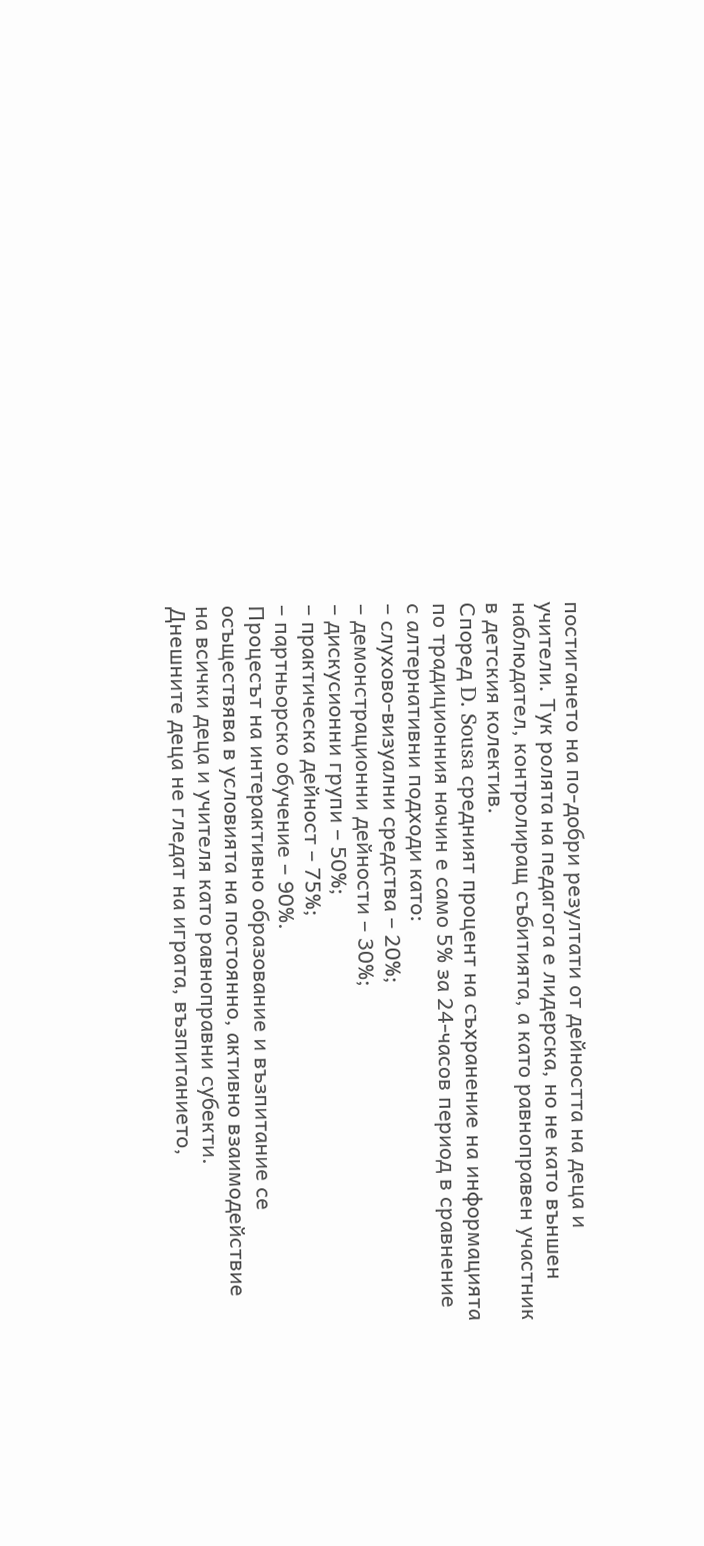постигането на по-добри резултати от дейността на деца и учители. Тук ролята на педагога е лидерска, но не като външен наблюдател, контролиращ събитията, а като равноправен участник в детския колектив.
Според D. Sousa средният процент на съхранение на информацията по традиционния начин е само 5% за 24-часов период в сравнение с алтернативни подходи като:
– слухово-визуални средства – 20%;
– демонстрационни дейности – 30%;
– дискусионни групи – 50%;
– практическа дейност – 75%;
– партньорско обучение – 90%.
Процесът на интерактивно образование и възпитание се осъществява в условията на постоянно, активно взаимодействие на всички деца и учителя като равноправни субекти.
Днешните деца не гледат на играта, възпитанието,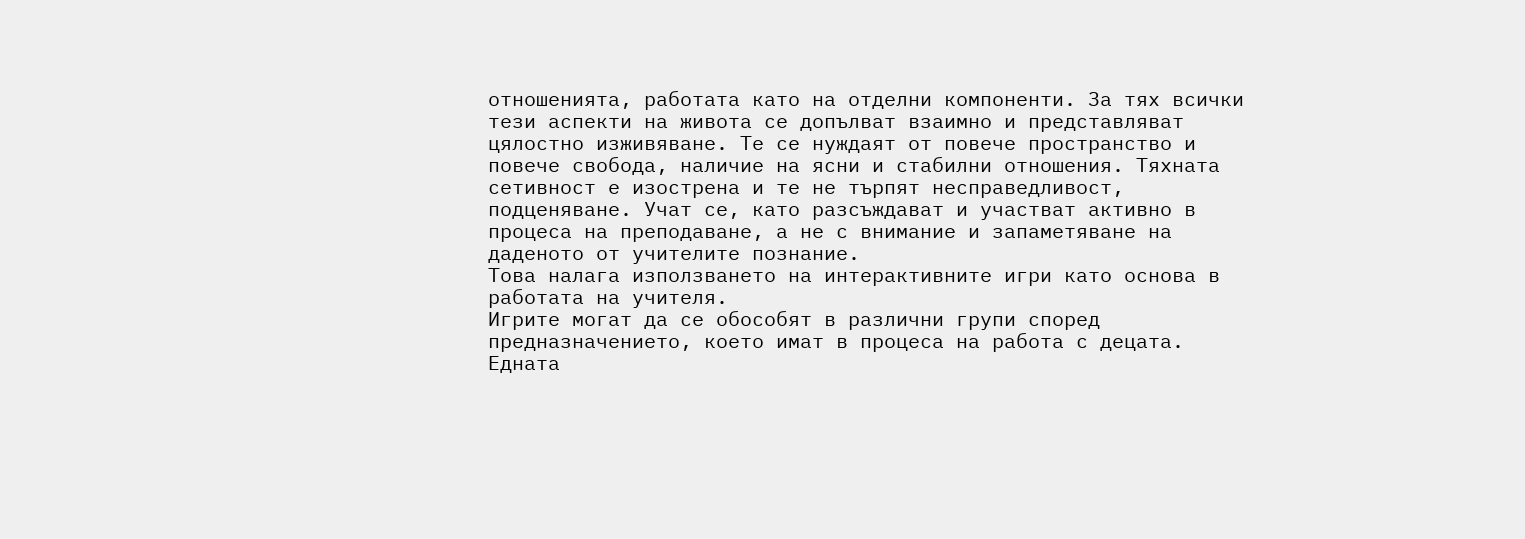отношенията, работата като на отделни компоненти. За тях всички тези аспекти на живота се допълват взаимно и представляват цялостно изживяване. Те се нуждаят от повече пространство и повече свобода, наличие на ясни и стабилни отношения. Тяхната сетивност е изострена и те не търпят несправедливост, подценяване. Учат се, като разсъждават и участват активно в процеса на преподаване, а не с внимание и запаметяване на даденото от учителите познание.
Това налага използването на интерактивните игри като основа в работата на учителя.
Игрите могат да се обособят в различни групи според предназначението, което имат в процеса на работа с децата. Едната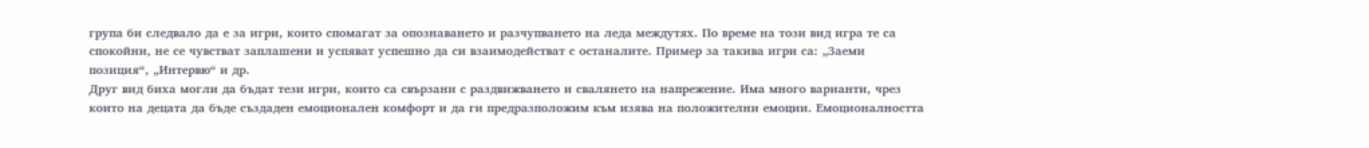група би следвало да е за игри, които спомагат за опознаването и разчупването на леда междутях. По време на този вид игра те са спокойни, не се чувстват заплашени и успяват успешно да си взаимодействат с останалите. Пример за такива игри са: „Заеми позиция“, „Интервю“ и др.
Друг вид биха могли да бъдат тези игри, които са свързани с раздвижването и свалянето на напрежение. Има много варианти, чрез които на децата да бъде създаден емоционален комфорт и да ги предразположим към изява на положителни емоции. Емоционалността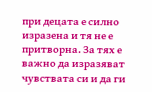при децата е силно изразена и тя не е притворна. За тях е важно да изразяват чувствата си и да ги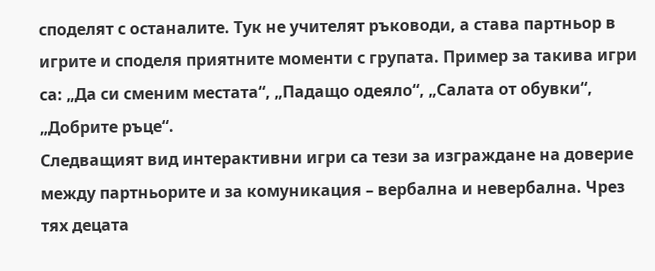споделят с останалите. Тук не учителят ръководи, а става партньор в игрите и споделя приятните моменти с групата. Пример за такива игри са: „Да си сменим местата“, „Падащо одеяло“, „Салата от обувки“, „Добрите ръце“.
Следващият вид интерактивни игри са тези за изграждане на доверие между партньорите и за комуникация – вербална и невербална. Чрез тях децата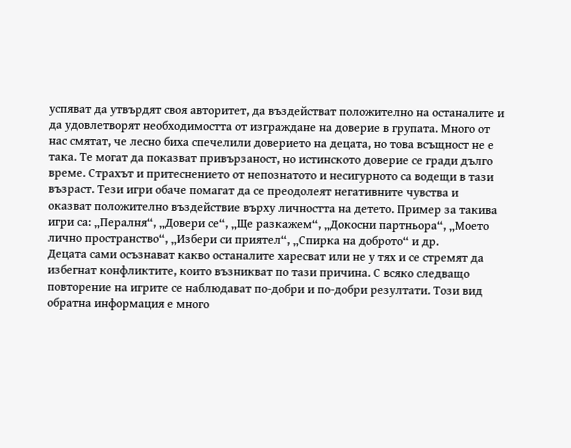успяват да утвърдят своя авторитет, да въздействат положително на останалите и да удовлетворят необходимостта от изграждане на доверие в групата. Много от нас смятат, че лесно биха спечелили доверието на децата, но това всъщност не е така. Те могат да показват привързаност, но истинското доверие се гради дълго време. Страхът и притеснението от непознатото и несигурното са водещи в тази възраст. Тези игри обаче помагат да се преодолеят негативните чувства и оказват положително въздействие върху личността на детето. Пример за такива игри са: „Пералня“, „Довери се“, „Ще разкажем“, „Докосни партньора“, „Моето лично пространство“, „Избери си приятел“, „Спирка на доброто“ и др.
Децата сами осъзнават какво останалите харесват или не у тях и се стремят да избегнат конфликтите, които възникват по тази причина. С всяко следващо повторение на игрите се наблюдават по-добри и по-добри резултати. Този вид обратна информация е много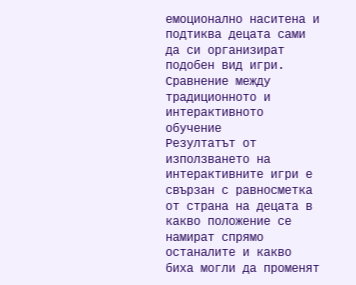емоционално наситена и подтиква децата сами да си организират подобен вид игри.
Сравнение между традиционното и интерактивното обучение
Резултатът от използването на интерактивните игри е свързан с равносметка от страна на децата в какво положение се намират спрямо останалите и какво биха могли да променят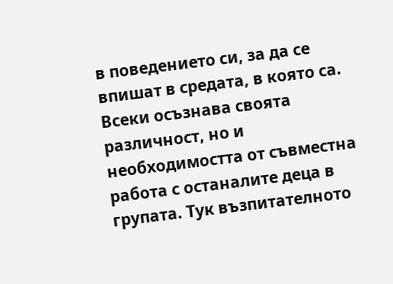в поведението си, за да се впишат в средата, в която са. Всеки осъзнава своята различност, но и необходимостта от съвместна работа с останалите деца в групата. Тук възпитателното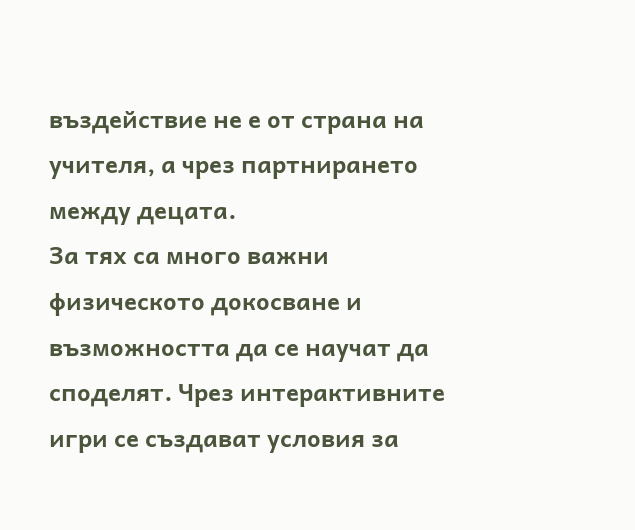въздействие не е от страна на учителя, а чрез партнирането между децата.
За тях са много важни физическото докосване и възможността да се научат да споделят. Чрез интерактивните игри се създават условия за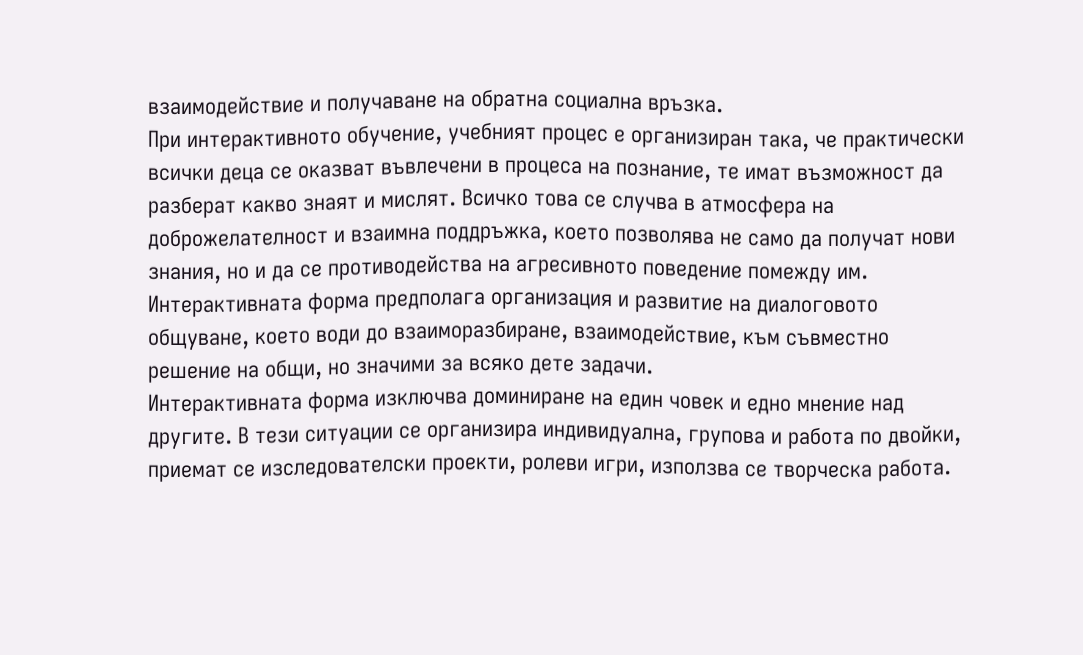взаимодействие и получаване на обратна социална връзка.
При интерактивното обучение, учебният процес е организиран така, че практически всички деца се оказват въвлечени в процеса на познание, те имат възможност да разберат какво знаят и мислят. Всичко това се случва в атмосфера на доброжелателност и взаимна поддръжка, което позволява не само да получат нови знания, но и да се противодейства на агресивното поведение помежду им.
Интерактивната форма предполага организация и развитие на диалоговото общуване, което води до взаиморазбиране, взаимодействие, към съвместно решение на общи, но значими за всяко дете задачи.
Интерактивната форма изключва доминиране на един човек и едно мнение над другите. В тези ситуации се организира индивидуална, групова и работа по двойки, приемат се изследователски проекти, ролеви игри, използва се творческа работа.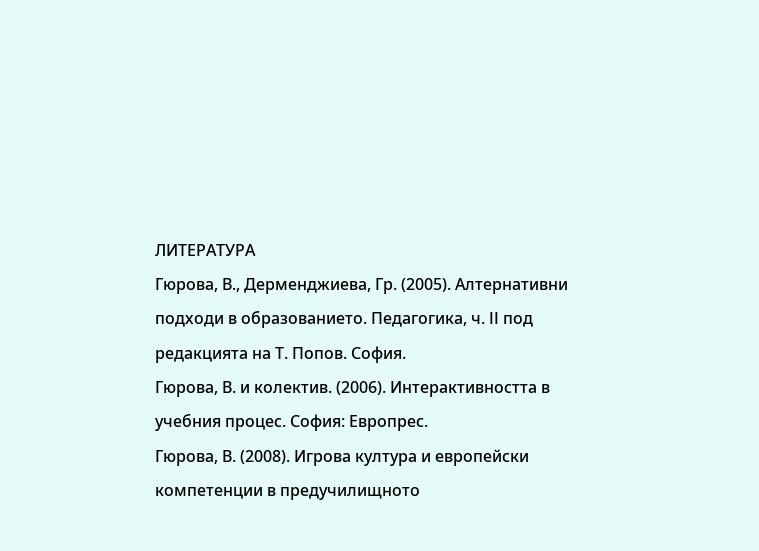ЛИТЕРАТУРА
Гюрова, В., Дерменджиева, Гр. (2005). Алтернативни подходи в образованието. Педагогика, ч. ІІ под редакцията на Т. Попов. София.
Гюрова, В. и колектив. (2006). Интерактивността в учебния процес. София: Европрес.
Гюрова, В. (2008). Игрова култура и европейски компетенции в предучилищното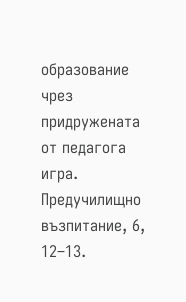образование чрез придружената от педагога игра. Предучилищно възпитание, 6, 12–13.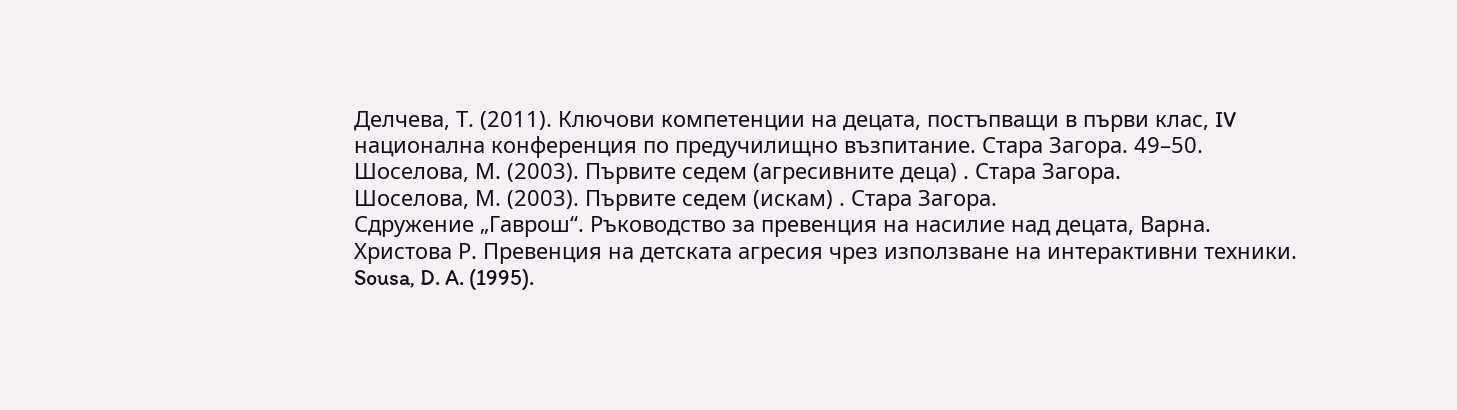Делчева, Т. (2011). Ключови компетенции на децата, постъпващи в първи клас, IV национална конференция по предучилищно възпитание. Стара Загора. 49–50.
Шоселова, М. (2003). Първите седем (агресивните деца) . Стара Загора.
Шоселова, М. (2003). Първите седем (искам) . Стара Загора.
Сдружение „Гаврош“. Ръководство за превенция на насилие над децата, Варна.
Христова Р. Превенция на детската агресия чрез използване на интерактивни техники.
Sousa, D. A. (1995).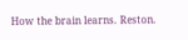How the brain learns. Reston.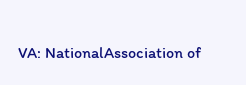VA: NationalAssociation of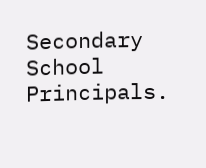Secondary School Principals.